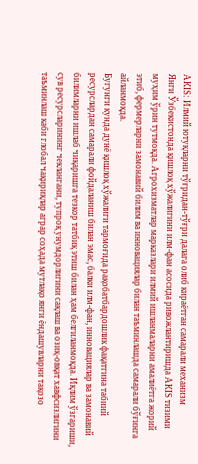АКIS: Илмий ютуқларни тўғридан-тўғри далага олиб кираётган самарали механизм
Янги Ўзбекистонда қишлоқ хўжалигини илм-фан асосида ривожлантиришда АКIS тизими муҳим ўрин тутмоқда. Агрохизматлар марказлари илмий ишланмаларни амалиётга жорий этиб, фермерларни замонавий билим ва инновациялар билан таъминлашда самарали бўғинга айланмоқда.
Бугунги кунда дунё қишлоқ хўжалиги тармоғида рақобатбардошлик фақатгина табиий ресурслардан самарали фойдаланиш билан эмас, балки илм-фан, инновациялар ва замонавий билимларни ишлаб чиқаришга тезкор татбиқ этиш билан ҳам белгиланмоқда. Иқлим ўзгариши, сув ресурсларининг чеклангани, тупроқ унумдорлигини сақлаш ва озиқ-овқат хавфсизлигини таъминлаш каби глобал чақириқлар аграр соҳада мутлақо янги ёндашувларни тақозо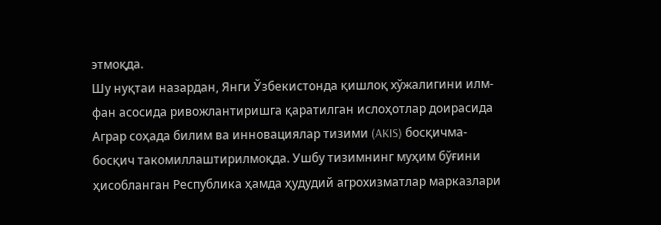этмоқда.
Шу нуқтаи назардан, Янги Ўзбекистонда қишлоқ хўжалигини илм-фан асосида ривожлантиришга қаратилган ислоҳотлар доирасида Аграр соҳада билим ва инновациялар тизими (AKIS) босқичма-босқич такомиллаштирилмоқда. Ушбу тизимнинг муҳим бўғини ҳисобланган Республика ҳамда ҳудудий агрохизматлар марказлари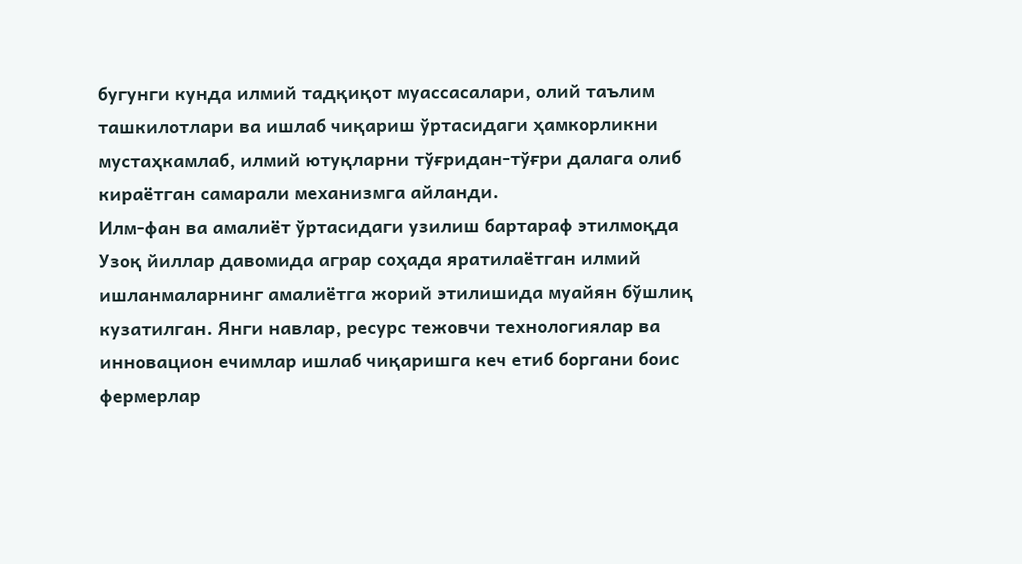бугунги кунда илмий тадқиқот муассасалари, олий таълим ташкилотлари ва ишлаб чиқариш ўртасидаги ҳамкорликни мустаҳкамлаб, илмий ютуқларни тўғридан-тўғри далага олиб кираётган самарали механизмга айланди.
Илм-фан ва амалиёт ўртасидаги узилиш бартараф этилмоқда
Узоқ йиллар давомида аграр соҳада яратилаётган илмий ишланмаларнинг амалиётга жорий этилишида муайян бўшлиқ кузатилган. Янги навлар, ресурс тежовчи технологиялар ва инновацион ечимлар ишлаб чиқаришга кеч етиб боргани боис фермерлар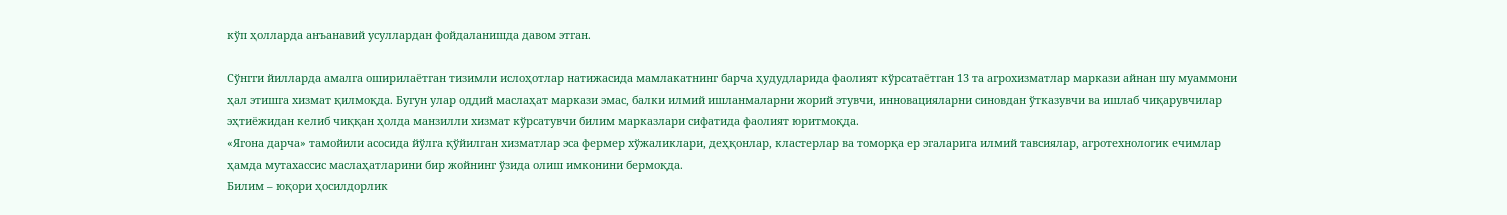кўп ҳолларда анъанавий усуллардан фойдаланишда давом этган.

Сўнгги йилларда амалга оширилаётган тизимли ислоҳотлар натижасида мамлакатнинг барча ҳудудларида фаолият кўрсатаётган 13 та агрохизматлар маркази айнан шу муаммони ҳал этишга хизмат қилмоқда. Бугун улар оддий маслаҳат маркази эмас, балки илмий ишланмаларни жорий этувчи, инновацияларни синовдан ўтказувчи ва ишлаб чиқарувчилар эҳтиёжидан келиб чиққан ҳолда манзилли хизмат кўрсатувчи билим марказлари сифатида фаолият юритмоқда.
«Ягона дарча» тамойили асосида йўлга қўйилган хизматлар эса фермер хўжаликлари, деҳқонлар, кластерлар ва томорқа ер эгаларига илмий тавсиялар, агротехнологик ечимлар ҳамда мутахассис маслаҳатларини бир жойнинг ўзида олиш имконини бермоқда.
Билим – юқори ҳосилдорлик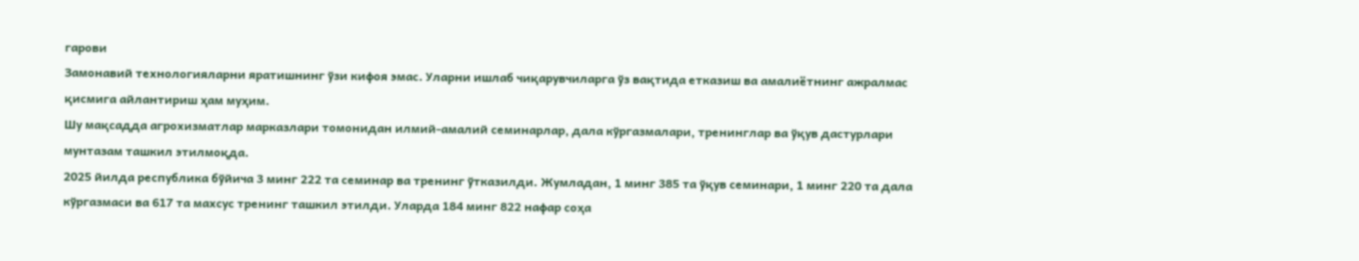гарови
Замонавий технологияларни яратишнинг ўзи кифоя эмас. Уларни ишлаб чиқарувчиларга ўз вақтида етказиш ва амалиётнинг ажралмас қисмига айлантириш ҳам муҳим.
Шу мақсадда агрохизматлар марказлари томонидан илмий-амалий семинарлар, дала кўргазмалари, тренинглар ва ўқув дастурлари мунтазам ташкил этилмоқда.
2025 йилда республика бўйича 3 минг 222 та семинар ва тренинг ўтказилди. Жумладан, 1 минг 385 та ўқув семинари, 1 минг 220 та дала кўргазмаси ва 617 та махсус тренинг ташкил этилди. Уларда 184 минг 822 нафар соҳа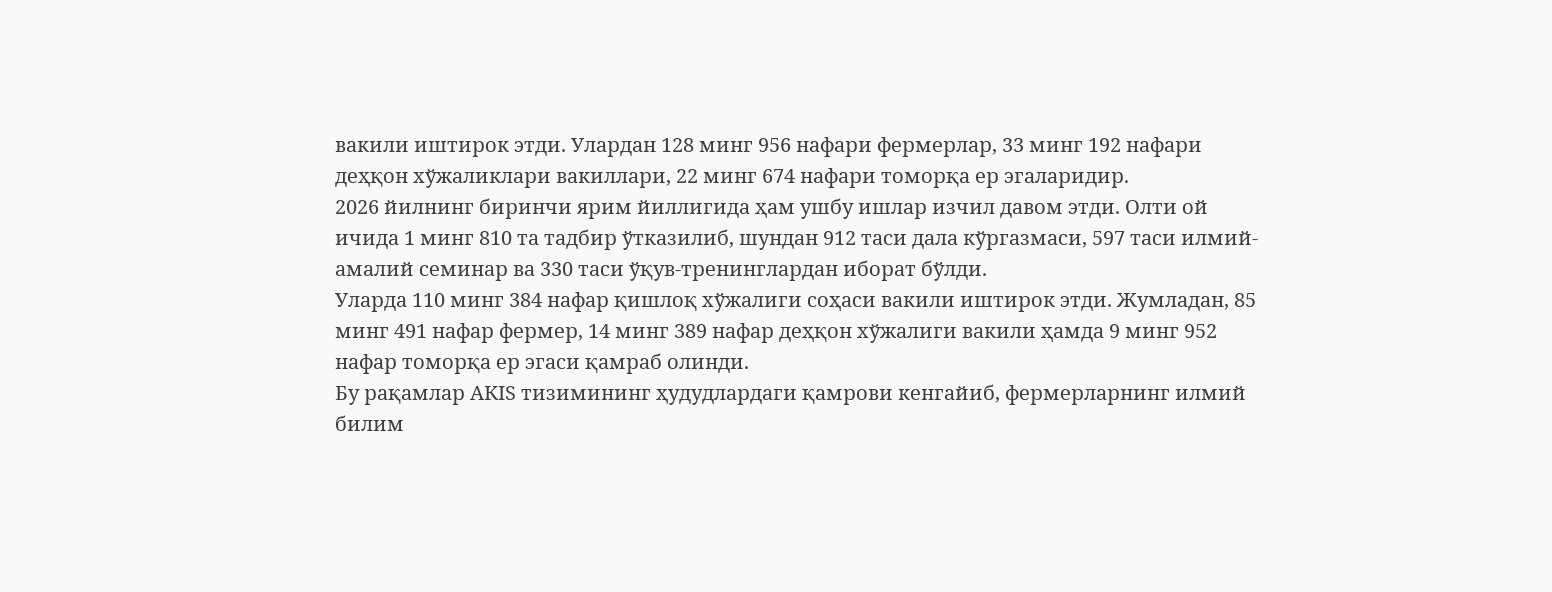вакили иштирок этди. Улардан 128 минг 956 нафари фермерлар, 33 минг 192 нафари деҳқон хўжаликлари вакиллари, 22 минг 674 нафари томорқа ер эгаларидир.
2026 йилнинг биринчи ярим йиллигида ҳам ушбу ишлар изчил давом этди. Олти ой ичида 1 минг 810 та тадбир ўтказилиб, шундан 912 таси дала кўргазмаси, 597 таси илмий-амалий семинар ва 330 таси ўқув-тренинглардан иборат бўлди.
Уларда 110 минг 384 нафар қишлоқ хўжалиги соҳаси вакили иштирок этди. Жумладан, 85 минг 491 нафар фермер, 14 минг 389 нафар деҳқон хўжалиги вакили ҳамда 9 минг 952 нафар томорқа ер эгаси қамраб олинди.
Бу рақамлар АКIS тизимининг ҳудудлардаги қамрови кенгайиб, фермерларнинг илмий билим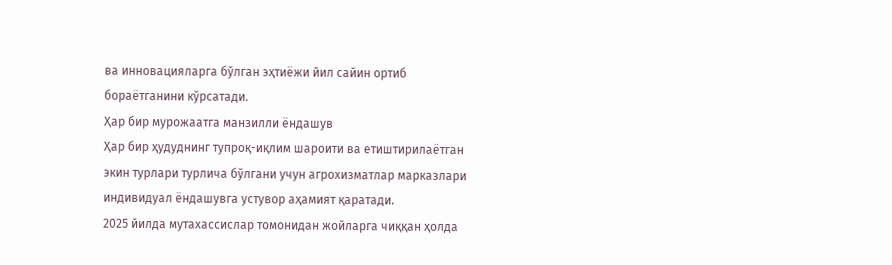ва инновацияларга бўлган эҳтиёжи йил сайин ортиб бораётганини кўрсатади.
Ҳар бир мурожаатга манзилли ёндашув
Ҳар бир ҳудуднинг тупроқ-иқлим шароити ва етиштирилаётган экин турлари турлича бўлгани учун агрохизматлар марказлари индивидуал ёндашувга устувор аҳамият қаратади.
2025 йилда мутахассислар томонидан жойларга чиққан ҳолда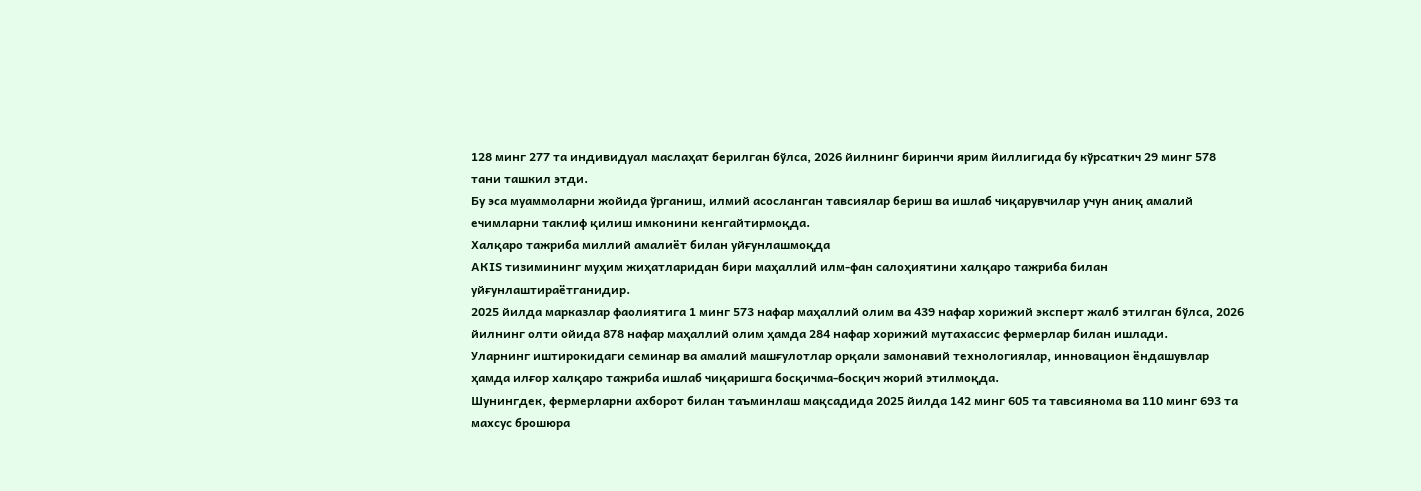128 минг 277 та индивидуал маслаҳат берилган бўлса, 2026 йилнинг биринчи ярим йиллигида бу кўрсаткич 29 минг 578 тани ташкил этди.
Бу эса муаммоларни жойида ўрганиш, илмий асосланган тавсиялар бериш ва ишлаб чиқарувчилар учун аниқ амалий ечимларни таклиф қилиш имконини кенгайтирмоқда.
Халқаро тажриба миллий амалиёт билан уйғунлашмоқда
АКIS тизимининг муҳим жиҳатларидан бири маҳаллий илм-фан салоҳиятини халқаро тажриба билан уйғунлаштираётганидир.
2025 йилда марказлар фаолиятига 1 минг 573 нафар маҳаллий олим ва 439 нафар хорижий эксперт жалб этилган бўлса, 2026 йилнинг олти ойида 878 нафар маҳаллий олим ҳамда 284 нафар хорижий мутахассис фермерлар билан ишлади.
Уларнинг иштирокидаги семинар ва амалий машғулотлар орқали замонавий технологиялар, инновацион ёндашувлар ҳамда илғор халқаро тажриба ишлаб чиқаришга босқичма-босқич жорий этилмоқда.
Шунингдек, фермерларни ахборот билан таъминлаш мақсадида 2025 йилда 142 минг 605 та тавсиянома ва 110 минг 693 та махсус брошюра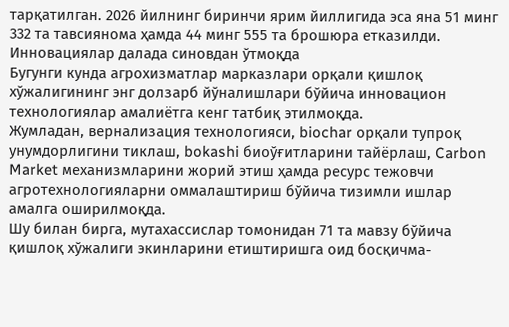тарқатилган. 2026 йилнинг биринчи ярим йиллигида эса яна 51 минг 332 та тавсиянома ҳамда 44 минг 555 та брошюра етказилди.
Инновациялар далада синовдан ўтмоқда
Бугунги кунда агрохизматлар марказлари орқали қишлоқ хўжалигининг энг долзарб йўналишлари бўйича инновацион технологиялар амалиётга кенг татбиқ этилмоқда.
Жумладан, вернализация технологияси, biochar орқали тупроқ унумдорлигини тиклаш, bokashi биоўғитларини тайёрлаш, Carbon Market механизмларини жорий этиш ҳамда ресурс тежовчи агротехнологияларни оммалаштириш бўйича тизимли ишлар амалга оширилмоқда.
Шу билан бирга, мутахассислар томонидан 71 та мавзу бўйича қишлоқ хўжалиги экинларини етиштиришга оид босқичма-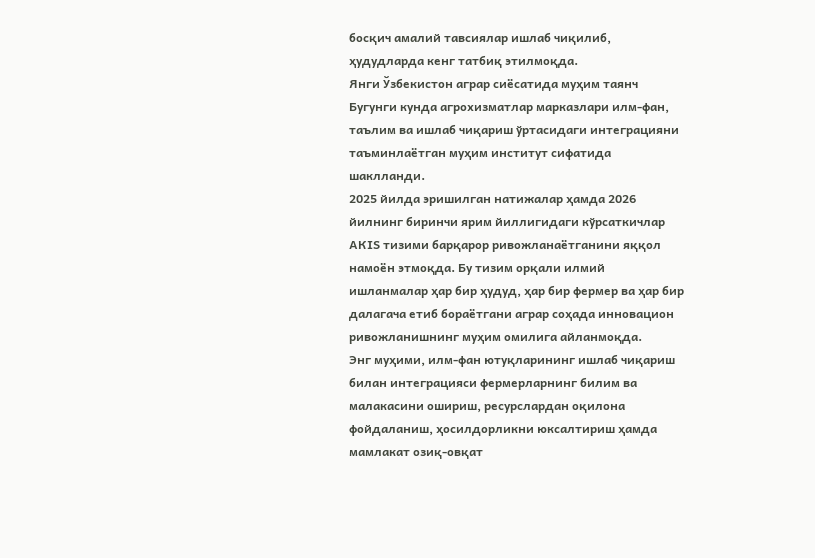босқич амалий тавсиялар ишлаб чиқилиб, ҳудудларда кенг татбиқ этилмоқда.
Янги Ўзбекистон аграр сиёсатида муҳим таянч
Бугунги кунда агрохизматлар марказлари илм-фан, таълим ва ишлаб чиқариш ўртасидаги интеграцияни таъминлаётган муҳим институт сифатида шаклланди.
2025 йилда эришилган натижалар ҳамда 2026 йилнинг биринчи ярим йиллигидаги кўрсаткичлар АКIS тизими барқарор ривожланаётганини яққол намоён этмоқда. Бу тизим орқали илмий ишланмалар ҳар бир ҳудуд, ҳар бир фермер ва ҳар бир далагача етиб бораётгани аграр соҳада инновацион ривожланишнинг муҳим омилига айланмоқда.
Энг муҳими, илм-фан ютуқларининг ишлаб чиқариш билан интеграцияси фермерларнинг билим ва малакасини ошириш, ресурслардан оқилона фойдаланиш, ҳосилдорликни юксалтириш ҳамда мамлакат озиқ-овқат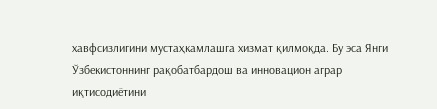хавфсизлигини мустаҳкамлашга хизмат қилмоқда. Бу эса Янги Ўзбекистоннинг рақобатбардош ва инновацион аграр иқтисодиётини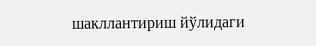шакллантириш йўлидаги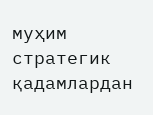муҳим стратегик қадамлардан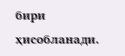бири ҳисобланади.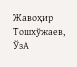Жавоҳир Тошхўжаев,
ЎзА